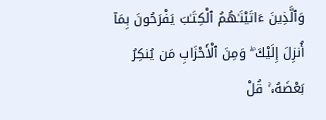وَٱلَّذِينَ ءَاتَيْنَـٰهُمُ ٱلْكِتَـٰبَ يَفْرَحُونَ بِمَآ أُنزِلَ إِلَيْكَ ۖ وَمِنَ ٱلْأَحْزَابِ مَن يُنكِرُ بَعْضَهُۥ ۚ قُلْ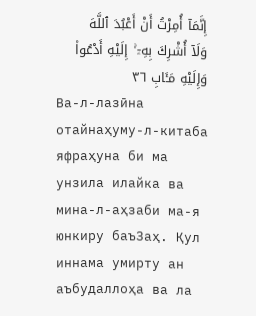إِنَّمَآ أُمِرْتُ أَنْ أَعْبُدَ ٱللَّهَ وَلَآ أُشْرِكَ بِهِۦٓ ۚ إِلَيْهِ أَدْعُوا۟ وَإِلَيْهِ مَـَٔابِ ٣٦
Ва-л-лазӣна отайнаҳуму-л-китаба яфраҳуна би ма унзила илайка ва мина-л-аҳзаби ма-я юнкиру баъЗаҳ. Қул иннама умирту ан аъбудаллоҳа ва ла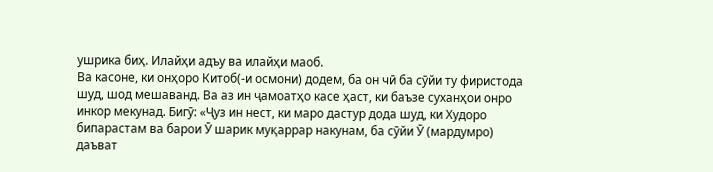ушрика биҳ. Илайҳи адъу ва илайҳи маоб.
Ва касоне, ки онҳоро Китоб(-и осмони) додем, ба он чӣ ба сӯйи ту фиристода шуд, шод мешаванд. Ва аз ин ҷамоатҳо касе ҳаст, ки баъзе суханҳои онро инкор мекунад. Бигӯ: «Ҷуз ин нест, ки маро дастур дода шуд, ки Худоро бипарастам ва барои Ӯ шарик муқаррар накунам, ба сӯйи Ӯ (мардумро) даъват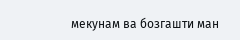мекунам ва бозгашти ман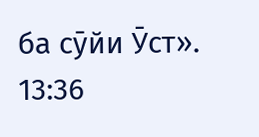ба сӯйи Ӯст».
13:36